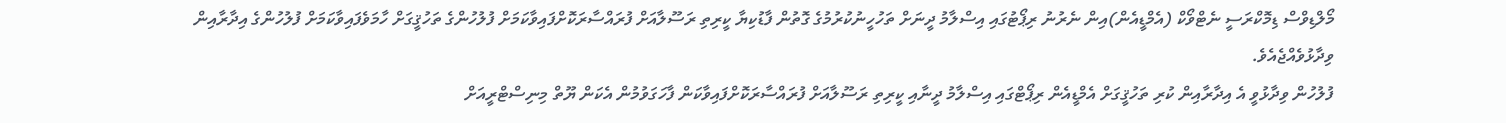މޯލްޑިވްސް ޑިމޮކްރަސީ ނެޓްވޯކް (އެމްޑީއެން)އިން ނެރުނު ރިޕޯޓުގައި އިސްލާމު ދީނަށް ތަހުހީނުކުރުމުގެ ގޮތުން ފާޑުކިޔާ ކީރިތި ރަސޫލާއަށް ފުރައްސާރަކޮށްފައިވާކަމަށް ފުލުހުންގެ ތަހުޤީގަށް ހާމަވެފައިވާކަމަށް ފުލުހުންގެ އިދާރާއިން ވިދާޅުވެއްޖެއެވެ.
ފުލުހުން ވިދާޅުވީ އެ އިދާރާއިން ކުރި ތަހުޤީގަށް އެމްޑީއެން ރިޕޯޓްގައި އިސްލާމު ދީނާއި ކީރިތި ރަސޫލާއަށް ފުރައްސާރަކޮށްފައިވާކަން ފާހަގަވުމުން އެކަން ޔޫތް މިނިސްޓްރީއަށް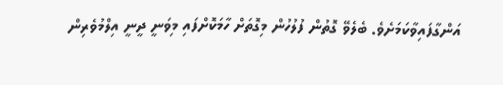އަންގާފައިވާކަމަށެވެ. ބެލެވޭ ގޮތުން ފުލުހުން މިގޮތަށް ހާމަކޮށްފައި މިވަނީ ދީނީ އިލްމުވެރިން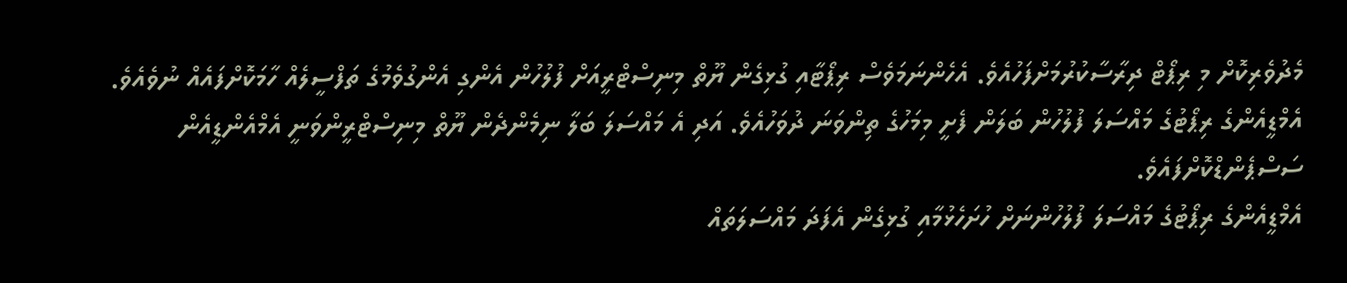މެދުވެރިކޮށް މި ރިޕޯޓް ދިރާސާކުރުމަށްފަހުއެވެ. އެހެންނަމަވެސް ރިޕޯޓާއި ގުޅިގެން ޔޫތް މިނިސްޓްރީއަށް ފުލުހުން އެންގި އެންގުވެމުގެ ތަފްސީލެއް ހާމަކޮށްފައެއް ނުވެއެވެ.
އެމްޑީއެންގެ ރިޕޯޓުގެ މައްސަލަ ފުލުހުން ބަލަން ފެށީ މިމަހުގެ ތިންވަނަ ދުވަހުއެވެ. އަދި އެ މައްސަލަ ބަލާ ނިމެންދެން ޔޫތް މިނިސްޓްރީންވަނީ އެމްއެންޑީއެން ސަސްޕެންޑްކޮށްފައެވެ.
އެމްޑީއެންގެ ރިޕޯޓުގެ މައްސަލަ ފުލުހުންނަށް ހުށަހެޅުމާއި ގުޅިގެން އެފަދަ މައްސަލަތައް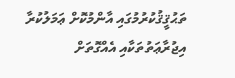ތަޙުޤީޤުކުރުމުގައި އާންމުކޮށް ޢަމަލުކުރާ އިޖުރާޢަތުތަކާއި އެއްގޮތަށް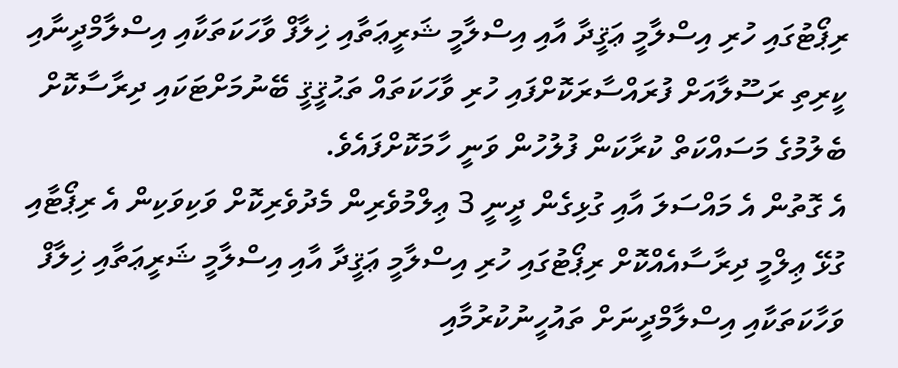ރިޕޯޓުގައި ހުރި އިސްލާމީ ޢަޤީދާ އާއި އިސްލާމީ ޝަރީޢަތާއި ޚިލާފް ވާހަކަތަކާއި އިސްލާމްދީނާއި ކީރިތި ރަސޫލާއަށް ފުރައްސާރަކޮށްފައި ހުރި ވާހަކަތައް ތަޙުޤީޤީ ބޭނުމަށްޓަކައި ދިރާސާކޮށް ބެލުމުގެ މަސައްކަތް ކުރާކަން ފުލުހުން ވަނީ ހާމަކޮށްފައެވެ.
އެ ގޮތުން އެ މައްސަލަ އާއި ގުޅިގެން ދީނީ 3 ޢިލްމުވެރިން މެދުވެރިކޮށް ވަކިވަކިން އެ ރިޕޯޓާއި ގުޅޭ ޢިލްމީ ދިރާސާއެއްކޮށް ރިޕޯޓުގައި ހުރި އިސްލާމީ ޢަޤީދާ އާއި އިސްލާމީ ޝަރީޢަތާއި ޚިލާފް ވަހާކަތަކާއި އިސްލާމްދީނަށް ތައުހީނުކުރުމާއި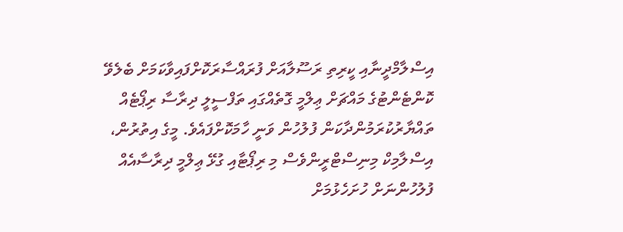އިސްލާމްދީނާއި ކީރިތި ރަސޫލާއަށް ފުރައްސާރަކޮށްފައިވާކަމަށް ބެލެވޭ ކޮންޓެންޓުގެ މައްޗަށް ޢިލްމީ ގޮތެއްގައި ތަފްސީލީ ދިރާސާ ރިޕޯޓެއް ތައްޔާރުކުރަމުންދާކަން ފުލުހުން ވަނީ ހާމަކޮށްފައެވެ. މީގެ އިތުރުން، އިސްލާމިކް މިނިސްޓްރީންވެސް މި ރިޕޯޓާއި ގުޅޭ ޢިލްމީ ދިރާސާއެއް ފުލުހުންނަށް ހުށަހެޅުމަށް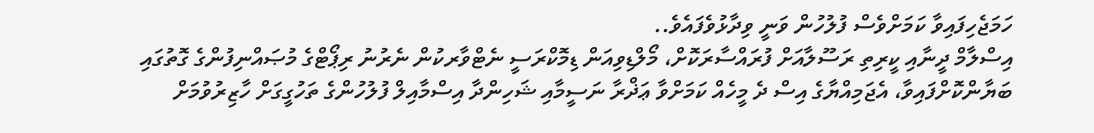ހަމަޖެހިފައިވާ ކަމަށްވެސް ފުލުހުން ވަނީ ވިދާޅުވެފައެވެ..
އިސްލާމް ދީނާއި ކީރިތި ރަސޫލާއަށް ފުރައްސާރަކޮށް، މޯލްޑިވިއަން ޑިމޮކްރަސީ ނެޓްވާރކުން ނެރުނު ރިޕޯޓްގެ މުޞައްނިފުންގެ ގޮތުގައި ބަޔާންކޮށްފައިވާ، އެޖަމިއްޔާގެ އިސް ދެ މީހެއް ކަމަށްވާ ޢަޛްރާ ނަސީމާއި ޝަހިންދާ އިސްމާއިލް ފުލުހުންގެ ތަހުގީގަށް ހާޒިރުވުމަށް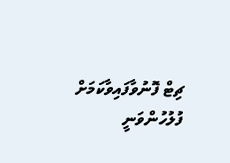ޗިޓް ފޮނުވާފައިވާކަމަށް ފުލުހުންވަނީ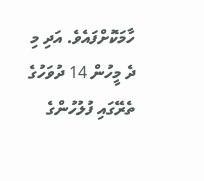ހާމަކޮށްފައެވެ. އަދި މި ދެ މީހުން 14 ދުވަހުގެ ތެރޭގައި ފުލުހުންގެ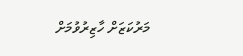މަރުކަޒަށް ހާޒިރުވުމަށް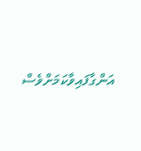އަންގާފައިވާކަމަށްވެސް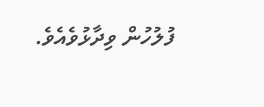ފުލުހުން ވިދާޅުވެއެވެ.